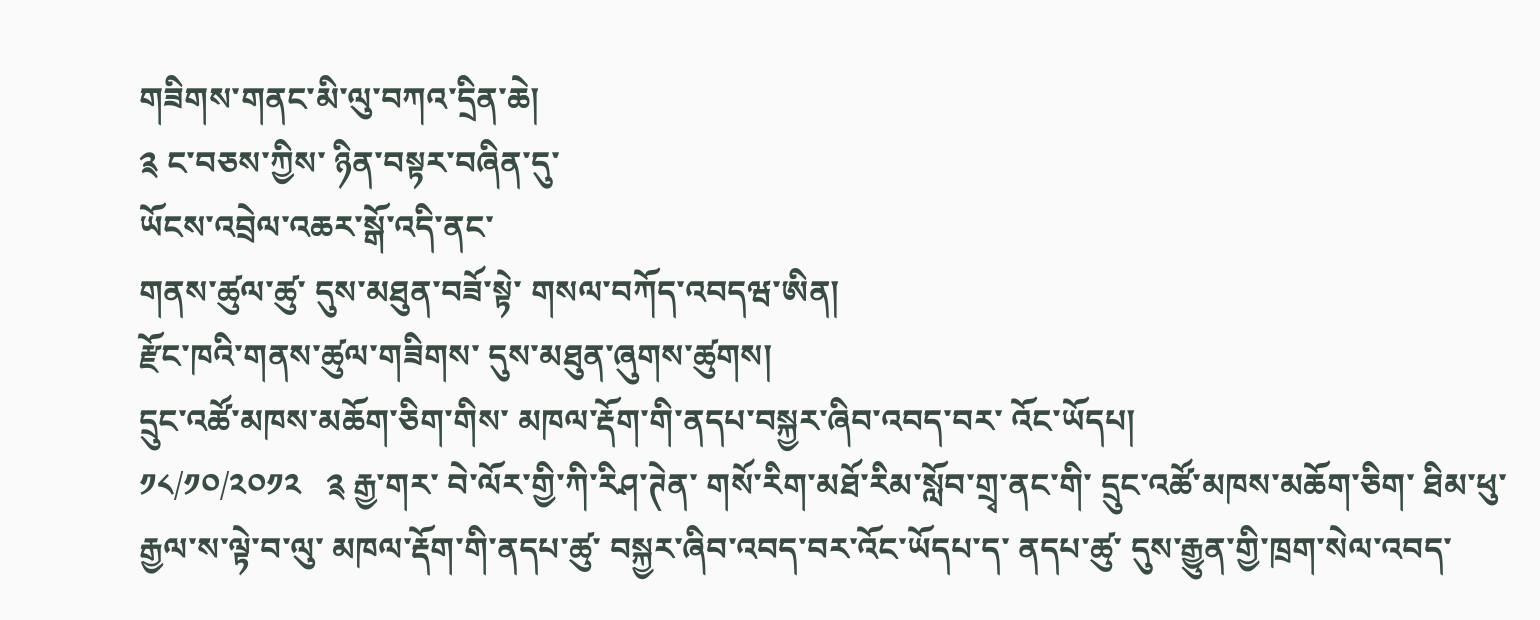གཟིགས་གནང་མི་ལུ་བཀའ་དྲིན་ཆེ།
༉ ང་བཅས་ཀྱིས་ ཉིན་བསྟར་བཞིན་དུ་
ཡོངས་འབྲེལ་འཆར་སྒོ་འདི་ནང་
གནས་ཚུལ་ཚུ་ དུས་མཐུན་བཟོ་སྟེ་ གསལ་བཀོད་འབདཝ་ཨིན།
རྫོང་ཁའི་གནས་ཚུལ་གཟིགས་ དུས་མཐུན་ཞུགས་ཚུགས།
དྲུང་འཚོ་མཁས་མཆོག་ཅིག་གིས་ མཁལ་རྡོག་གི་ནདཔ་བསྐྱར་ཞིབ་འབད་བར་ འོང་ཡོདཔ།
༡༨/༡༠/༢༠༡༢   ༉ རྒྱ་གར་ བེ་ལོར་གྱི་ཀི་རིཤ་ཊེན་ གསོ་རིག་མཐོ་རིམ་སློབ་གྲྭ་ནང་གི་ དྲུང་འཚོ་མཁས་མཆོག་ཅིག་ ཐིམ་ཕུ་རྒྱལ་ས་ལྟེ་བ་ལུ་ མཁལ་རྡོག་གི་ནདཔ་ཚུ་ བསྐྱར་ཞིབ་འབད་བར་འོང་ཡོདཔ་ད་ ནདཔ་ཚུ་ དུས་རྒྱུན་གྱི་ཁྲག་སེལ་འབད་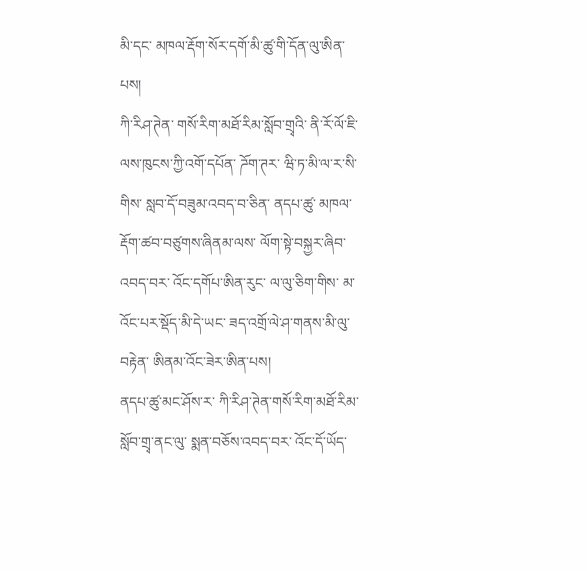མི་དང་ མཁལ་རྡོག་སོར་དགོ་མི་ཚུ་གི་དོན་ལུ་ཨིན་པས།
ཀི་རིཤ་ཊེན་ གསོ་རིག་མཐོ་རིམ་སློབ་གྲྭའི་ ནི་རོ་ལོ་ཇི་ལས་ཁུངས་ཀྱི་འགོ་དཔོན་ ཌོག་ཊར་ ཝི་ཏ་མི་ལ་ར་སི་གིས་ སླབ་དོ་བཟུམ་འབད་བ་ཅིན་ ནདཔ་ཚུ་ མཁལ་རྡོག་ཚབ་བཙུགས་ཞིནམ་ལས་ ལོག་སྟེ་བསྐྱར་ཞིབ་འབད་བར་ འོང་དགོཔ་ཨིན་རུང་ ལ་ལུ་ཅིག་གིས་ མ་འོང་པར་སྡོད་མི་དེ་ཡང་ ཟད་འགྲོ་ལེ་ཤ་གནས་མི་ལུ་བརྟེན་ ཨིནམ་འོང་ཟེར་ཨིན་པས།
ནདཔ་ཚུ་མང་ཤོས་ར་ ཀི་རིཤ་ཊེན་གསོ་རིག་མཐོ་རིམ་སློབ་གྲྭ་ནང་ལུ་ སྨན་བཅོས་འབད་བར་ འོང་དོ་ཡོད་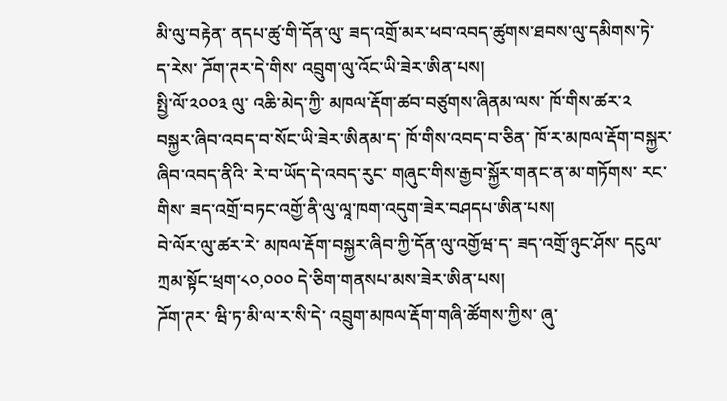མི་ལུ་བརྟེན་ ནདཔ་ཚུ་གི་དོན་ལུ་ ཟད་འགྲོ་མར་ཕབ་འབད་ཚུགས་ཐབས་ལུ་དམིགས་ཏེ་ ད་རེས་ ཌོག་ཊར་དེ་གིས་ འབྲུག་ལུ་འོང་ཡི་ཟེར་ཨིན་པས།
སྤྱི་ལོ་༢༠༠༣ ལུ་ འཆི་མེད་ཀྱི་ མཁལ་རྡོག་ཚབ་བཙུགས་ཞིནམ་ལས་ ཁོ་གིས་ཚར་༢ བསྐྱར་ཞིབ་འབད་བ་སོང་ཡི་ཟེར་ཨིནམ་ད་ ཁོ་གིས་འབད་བ་ཅིན་ ཁོ་ར་མཁལ་རྡོག་བསྐྱར་ཞིབ་འབད་ནིའི་ རེ་བ་ཡོད་དེ་འབད་རུང་ གཞུང་གིས་རྒྱབ་སྐྱོར་གནང་ན་མ་གཏོགས་ རང་གིས་ ཟད་འགྲོ་བཏང་འགྱོ་ནི་ལུ་ལཱ་ཁག་འདུག་ཟེར་བཤདཔ་ཨིན་པས།
བེ་ལོར་ལུ་ཚར་རེ་ མཁལ་རྡོག་བསྐྱར་ཞིབ་ཀྱི་དོན་ལུ་འགྱོཝ་ད་ ཟད་འགྲོ་ཉུང་ཤོས་ དངུལ་ཀྲམ་སྟོང་ཕྲག་༨༠,༠༠༠ དེ་ཅིག་གནསཔ་མས་ཟེར་ཨིན་པས།
ཌོག་ཊར་ ཝི་ཏ་མི་ལ་ར་སི་དེ་ འབྲུག་མཁལ་རྡོག་གཞི་ཚོགས་ཀྱིས་ ཞུ་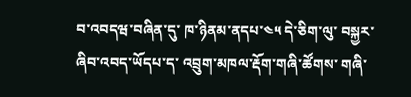བ་འབདཝ་བཞིན་དུ་ ཁ་ཉིནམ་ནདཔ་༤༥ དེ་ཅིག་ལུ་ བསྐྱར་ཞིབ་འབད་ཡོདཔ་ད་ འབྲུག་མཁལ་རྡོག་གཞི་ཚོགས་ གཞི་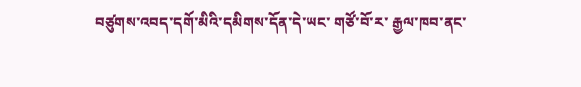བཙུགས་འབད་དགོ་མིའི་དམིགས་དོན་དེ་ཡང་ གཙོ་བོ་ར་ རྒྱལ་ཁབ་ནང་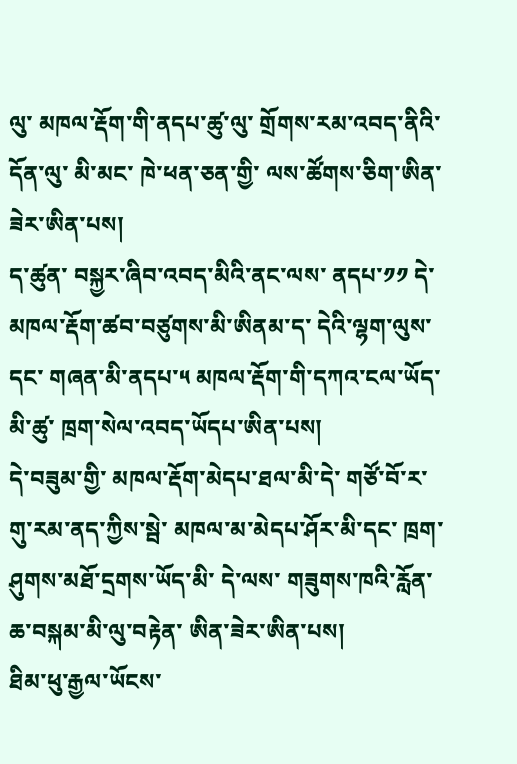ལུ་ མཁལ་རྡོག་གི་ནདཔ་ཚུ་ལུ་ གྲོགས་རམ་འབད་ནིའི་དོན་ལུ་ མི་མང་ ཁེ་ཕན་ཅན་གྱི་ ལས་ཚོགས་ཅིག་ཨིན་ཟེར་ཨིན་པས།
ད་ཚུན་ བསྐྱར་ཞིབ་འབད་མིའི་ནང་ལས་ ནདཔ་༡༡ དེ་ མཁལ་རྡོག་ཚབ་བཙུགས་མི་ཨིནམ་ད་ དེའི་ལྷག་ལུས་དང་ གཞན་མི་ནདཔ་༥ མཁལ་རྡོག་གི་དཀའ་ངལ་ཡོད་མི་ཚུ་ ཁྲག་སེལ་འབད་ཡོདཔ་ཨིན་པས།
དེ་བཟུམ་གྱི་ མཁལ་རྡོག་མེདཔ་ཐལ་མི་དེ་ གཙོ་བོ་ར་ གུ་རམ་ནད་ཀྱིས་སྦེ་ མཁལ་མ་མེདཔ་ཤོར་མི་དང་ ཁྲག་ཤུགས་མཐོ་དྲགས་ཡོད་མི་ དེ་ལས་ གཟུགས་ཁའི་རློན་ཆ་བསྐམ་མི་ལུ་བརྟེན་ ཨིན་ཟེར་ཨིན་པས།
ཐིམ་ཕུ་རྒྱལ་ཡོངས་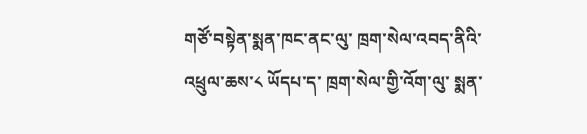གཙོ་བསྟེན་སྨན་ཁང་ནང་ལུ་ ཁྲག་སེལ་འབད་ནིའི་འཕྲུལ་ཆས་༨ ཡོདཔ་ད་ ཁྲག་སེལ་གྱི་འོག་ལུ་ སྨན་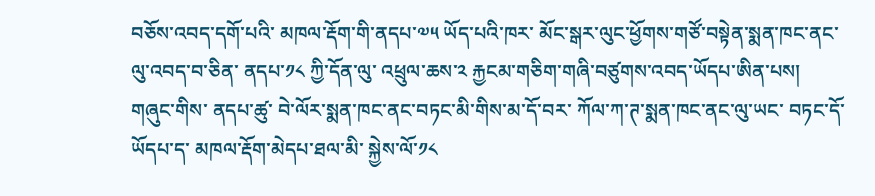བཅོས་འབད་དགོ་པའི་ མཁལ་རྡོག་གི་ནདཔ་༧༥ ཡོད་པའི་ཁར་ མོང་སྒར་ལུང་ཕྱོགས་གཙོ་བསྟེན་སྨན་ཁང་ནང་ལུ་འབད་བ་ཅིན་ ནདཔ་༡༨ ཀྱི་དོན་ལུ་ འཕྲུལ་ཆས་༢ རྐྱངམ་གཅིག་གཞི་བཙུགས་འབད་ཡོདཔ་ཨིན་པས།
གཞུང་གིས་ ནདཔ་ཚུ་ བེ་ལོར་སྨན་ཁང་ནང་བཏང་མི་གིས་མ་དོ་བར་ ཀོལ་ཀ་ཊ་སྨན་ཁང་ནང་ལུ་ཡང་ བཏང་དོ་ཡོདཔ་ད་ མཁལ་རྡོག་མེདཔ་ཐལ་མི་ སྐྱེས་ལོ་༡༨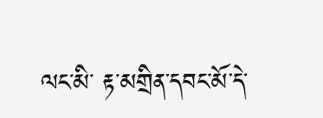ལང་མི་ རྟ་མགྲིན་དབང་མོ་དེ་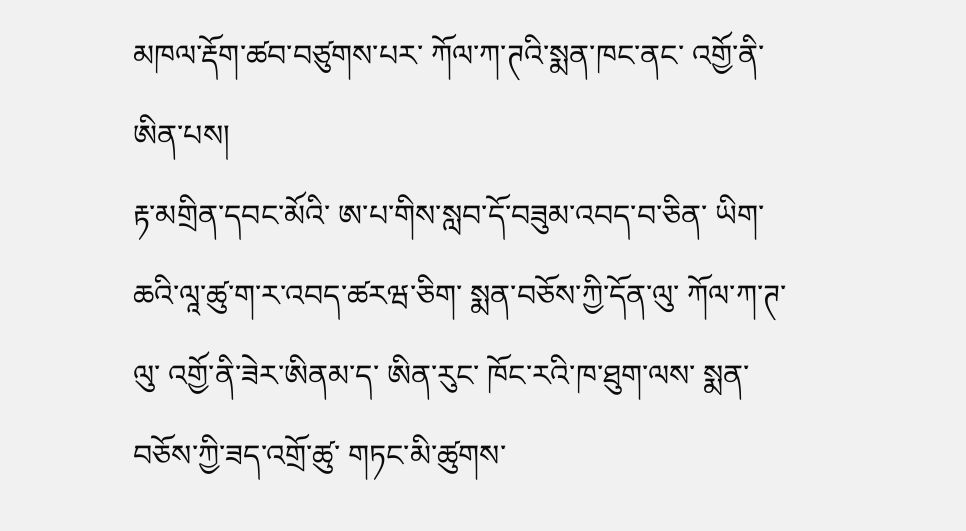མཁལ་རྡོག་ཚབ་བཙུགས་པར་ ཀོལ་ཀ་ཊའི་སྨན་ཁང་ནང་ འགྱོ་ནི་ཨིན་པས།
རྟ་མགྲིན་དབང་མོའི་ ཨ་པ་གིས་སླབ་དོ་བཟུམ་འབད་བ་ཅིན་ ཡིག་ཆའི་ལཱ་ཚུ་ག་ར་འབད་ཚརཝ་ཅིག་ སྨན་བཅོས་ཀྱི་དོན་ལུ་ ཀོལ་ཀ་ཊ་ལུ་ འགྱོ་ནི་ཟེར་ཨིནམ་ད་ ཨིན་རུང་ ཁོང་རའི་ཁ་ཐུག་ལས་ སྨན་བཅོས་ཀྱི་ཟད་འགྲོ་ཚུ་ གཏང་མི་ཚུགས་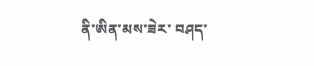ནི་ཨིན་མས་ཟེར་ བཤད་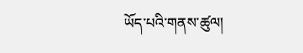ཡོད་པའི་གནས་ཚུལ།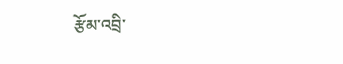རྩོམ་འབྲི་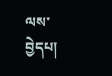ལས་བྱེདཔ།